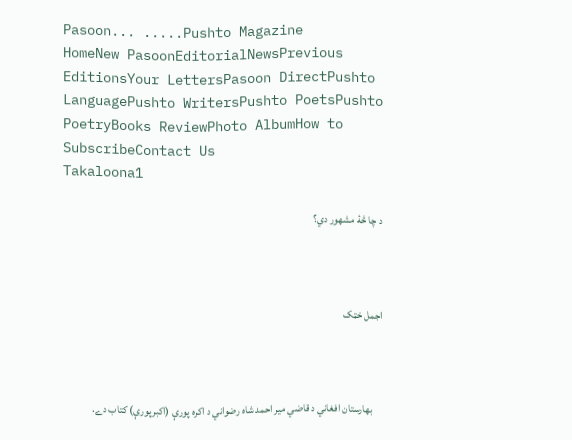Pasoon... .....Pushto Magazine
HomeNew PasoonEditorialNewsPrevious EditionsYour LettersPasoon DirectPushto LanguagePushto WritersPushto PoetsPushto PoetryBooks ReviewPhoto AlbumHow to SubscribeContact Us
Takaloona1

د چا څۀ مشهور دي؟



اجمل خټک



     بهارستان افغاني د قاضي مير احمد شاه رضواني د اکره پورې (اکبرپورې) کتاب دے.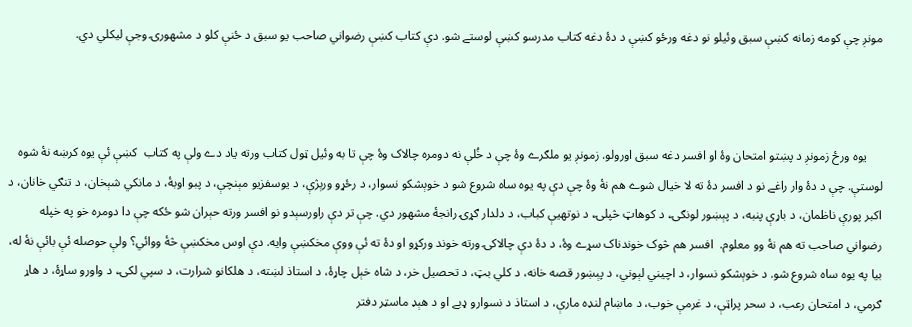مونږ چې کومه زمانه کښې سبق وئيلو نو دغه ورځو کښې د دۀ دغه کتاب مدرسو کښې لوستے شو. دې کتاب کښې رضواني صاحب يو سبق د ځنې کلو د مشهورۍ وجې ليکلي دي.



     يوه ورځ زمونږ د پښتو امتحان وۀ او افسر دغه سبق اورولو. زمونږ يو ملګرے وۀ چې د خُلې نه دومره چالاک وۀ چې تا به وئيل ټول کتاب ورته ياد دے ولې په کتاب  کښې ئې يوه کرښه نۀ شوه لوستې. چې د دۀ وار راغے نو د افسر دۀ ته لا خيال شوے هم نۀ وۀ چې دې په يوه ساه شروع شو د خوېشکو نسوار، د رځړو ورېژې، د يوسفزيو مېنچې، د پبو اوبۀ، د مانکي شېخان، د تنګي خانان، د اکبر پورې ناظمان، د باړې پنبه، د پېښور لونګۍ، د کوهاټ څپلۍ، د نوتهيې کباب، د دلدار ګړۍ رانجۀ مشهور دي. چې تر دې راورسېدو نو افسر ورته حېران شو ځکه چې دا دومره خو په خپله رضواني صاحب ته هم نۀ وو معلوم.  افسر هم څوک خوندناک سړے وۀ، د دۀ دې چالاکۍ ورته خوند ورکړو او دۀ ته ئې ووې مخکښې وايه. دې اوس مخکښې څۀ ووائي؟ ولې حوصله ئې بائې نۀ له، بيا په يوه ساه شروع شو. د خوېشکو نسوار، د اچيني لېوني، د پېښور قصه خانه، د کلي بټ، د تحصيل خر، د شاه خېل چاړۀ، د استاذ لښته، د هلکانو شرارت، د سپي لکۍ، د واورو ساړۀ، د هاړ ګرمي، د امتحان رعب، د سحر پراټې، د غرمې خوب، د ماښام لنډه مارې، د استاذ د نسوارو ډبے او د هېډ ماسټر دفتر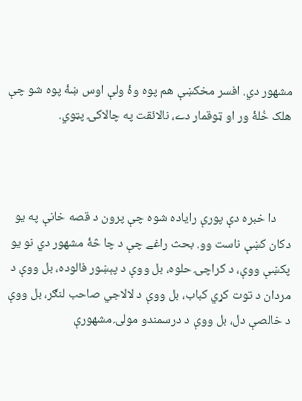مشهور دي. افسر مخکښې هم پوه وۀ ولې اوس ښۀ پوه شو چې هلک خُلۀ ور او ټوقمار دے، نالائقت په چالاکۍ پټوي.



     دا خبره دې پورې راياده شوه چې پرون د قصه خانې په يو دکان کښې ناست وو. بحث راغے چې د چا څۀ مشهور دي نو يو پکښې ووې، د کراچۍ حلوه، بل ووې د پېښور فالوده، بل ووې د مردان د توت کړي کباب، بل ووې د لالاجي صاحب لنګر، بل ووې د خالصې دل، بل ووې د درسمندو مولۍ مشهورې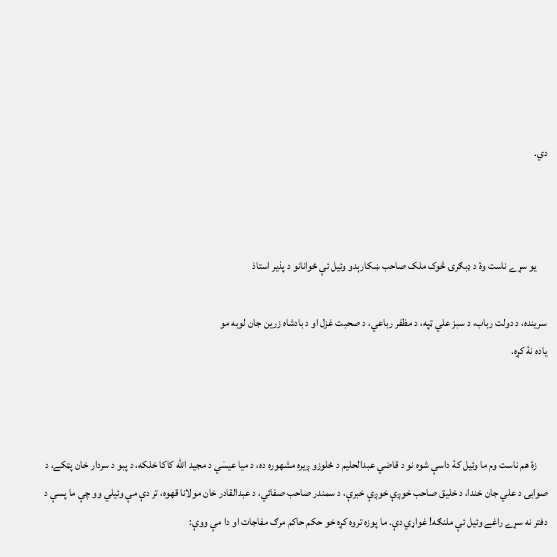دي.



     يو سړے ناست وۀ د ډبګرۍ څوک ملک صاحب ښکارېدو وئيل ئې ځوانانو د پذير استاذ

سرينده، د دولت رباب، د سبز علي ټپه، د مظفر رباعي، د صحبت غزل او د بادشاه زرين جان لوبه مو
ياده نۀ کړه.



     زۀ هم ناست وم ما وئيل کۀ داسې شوه نو د قاضي عبدالحليم د ځلوزو ږيره مشهوره ده، د ميا عيسٰي د مجيد الله کاکا خلکه، د پبو د سردار خان پټکے، د صوابۍ د علي جان خندا، د خليق صاحب خوږې خوږې خبرې، د سمندر صاحب صفائي، د عبدالقادر خان مولانا قهوه، تر دې مې وئيلي وو چې ما پسې د دفتر نه سړے راغے وئيل ئې ملنګه! غواړي دې. ما پوزه تروه کړه خو حکم حاکم مرګ مفاجات او دا مې ووې: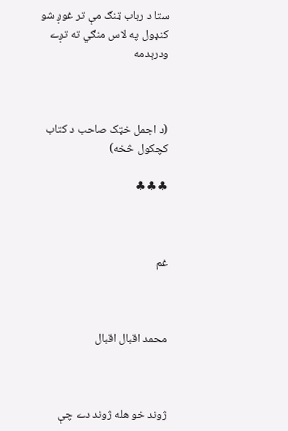ستا د رباب ټنګ مې تر غوږ شو       کنډول په لاس منګي ته تږے ودرېدمه



(د اجمل خټک صاحب د کتاب کچکول څخه)

♣♣♣



غم



محمد اقبال اقبال



ژوند خو هله ژوند دے چې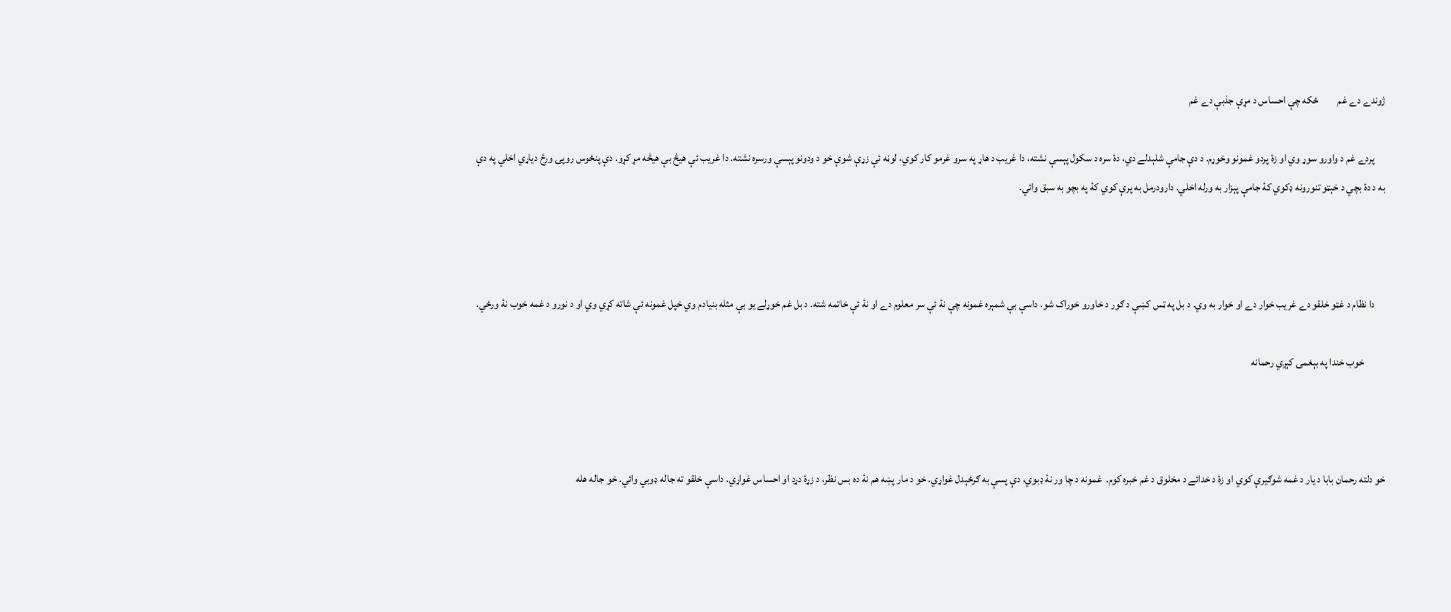ژوندے دے غم         ځکه چې احساس د مړې جذبې دے غم

     پردے غم د واورو سوړ وي او زۀ پردو غمونو وخوړم. د دې جامې شلېدلے دي، دۀ سره د سکول پېسې نشته، دا غريب د هاړ په سرو غرمو کار کوي، لوڼه ئې زړې شوې خو د ودونو پېسې ورسره نشته. دا غريب ئې هيڅ بې هيڅه مړ کړو. دې پنځوس روپۍ ورځ دياړي اخلي په دې به د دۀ بچي د خېټو تنورونه ډکوي کۀ جامې پېزار به ورله اخلي. دارودرمل به پرې کوي کۀ په بچو به سبق وائي.



     دا نظام د غټو خلقو دے غريب خوار دے او خوار به وي. د بل په ټس کښې د ګور د خاورو خوراک شو. داسې بې شمېره غمونه چې نۀ ئې سر معلوم دے او نۀ ئې خاتمه شته. د بل غم خوړلے يو بې مثله بنيادم وي خپل غمونه ئې شاته کړي وي او د نورو د غمه خوب نۀ ورځي.

          خوب خندا په بېغمۍ کېږي رحمانه



خو دلته رحمان بابا د يار د غمه شوګيرې کوي او زۀ د خدائے د مخلوق د غم خبره کوم.  غمونه د چا ور نۀ ډبوي، دې پسې به ګرځېدل غواړي. خو د مار پښه هم نۀ ده بس نظر، د زړۀ دړد او احساس غواړي. داسې خلقو ته جاله ډوبي وائي. خو جاله هله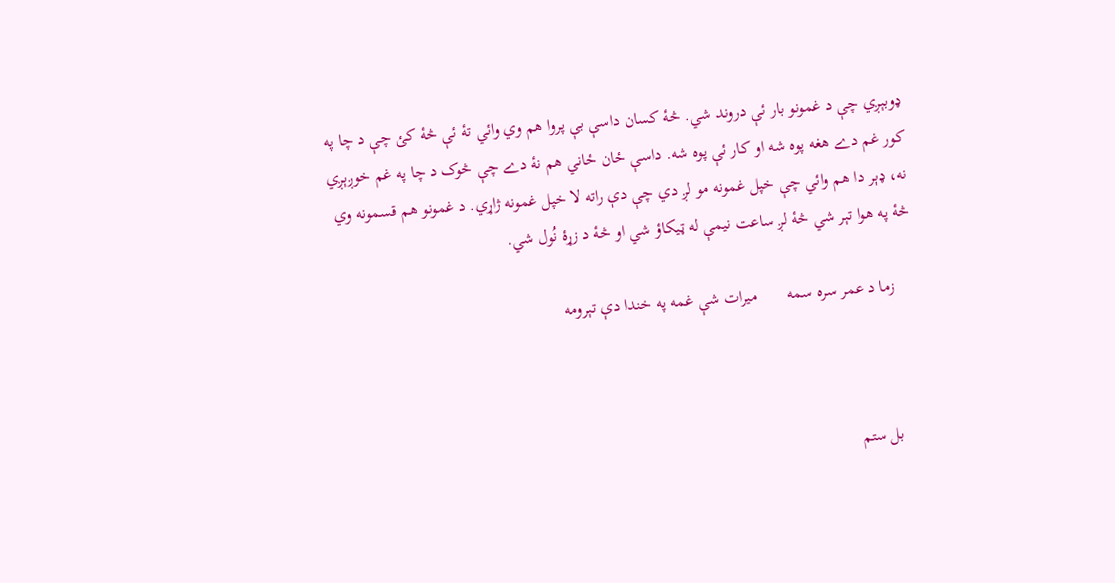ډوبېږي چې د غمونو بار ئې دروند شي. څۀ کسان داسې بې پروا هم وي وائي تۀ ئې څۀ کئ چې د چا په کور غم دے هغه پوه شه او کار ئې پوه شه. داسې ځان ځاني هم نۀ دے چې څوک د چا په غم خوږېږي نه، ډېر دا هم وائي چې خپل غمونه مو لږ دي چې دې راته لا خپل غمونه ژاړي. د غمونو هم قسمونه وي څۀ په هوا تېر شي څۀ لږ ساعت نيمې له ټيکاؤ شي او څۀ د زړۀ نُول شي.

     زما د عمر سره سمه       ميرات شې غمه په خندا دې تېرومه



     بل ستم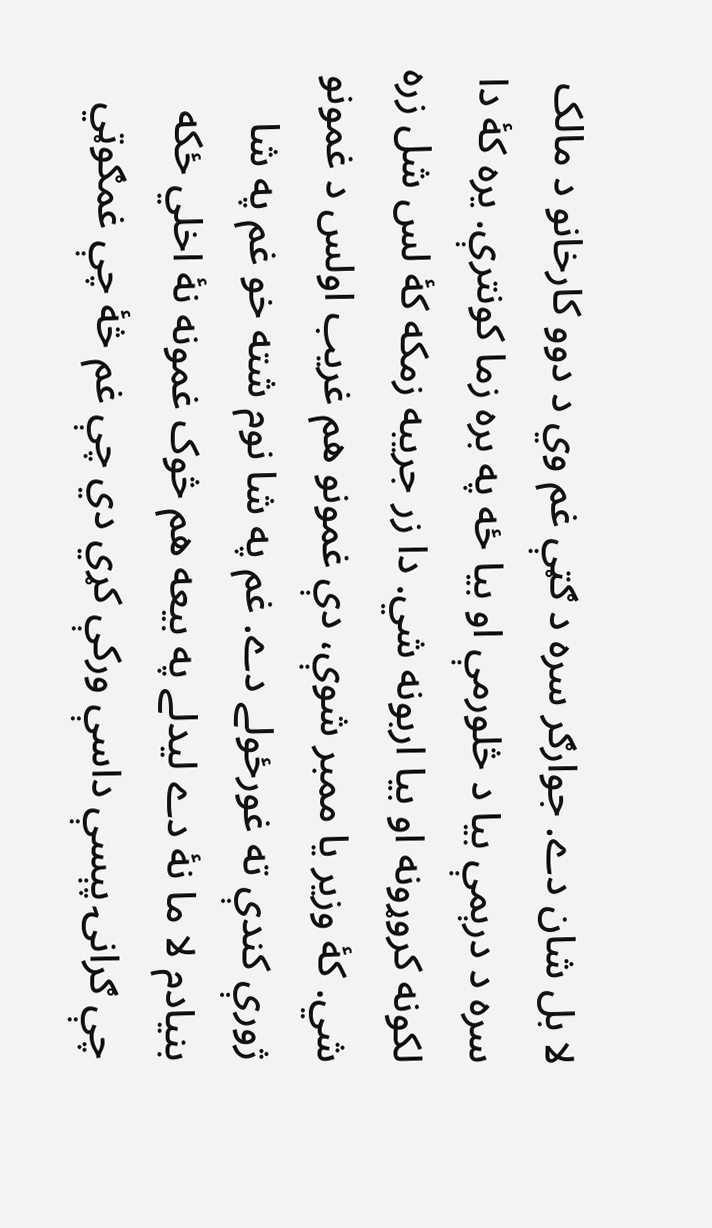لا بل شان دے. جوارګر سره د ګټې غم وي د دوو کارخانو د مالک سره د درېمې بيا د څلورمې او بيا ځه په بره زما کونترې. يره کۀ دا لکونه کروړونه او بيا اربونه شي. دا زر جريبه زمکه کۀ لس شل زره شي. کۀ وزير يا ممبر شوې، دې غمونو هم غريب اولس د غمونو ژورې کندې ته غورځولے دے. غم په شا نوم شته خو غم په شا بنيادم لا ما نۀ دے ليدلے په بيعه هم څوک غمونه نۀ اخلي ځکه چې ګرانۍ پېسې داسې ورکې کړي دي چې غم څۀ چې غمګوټي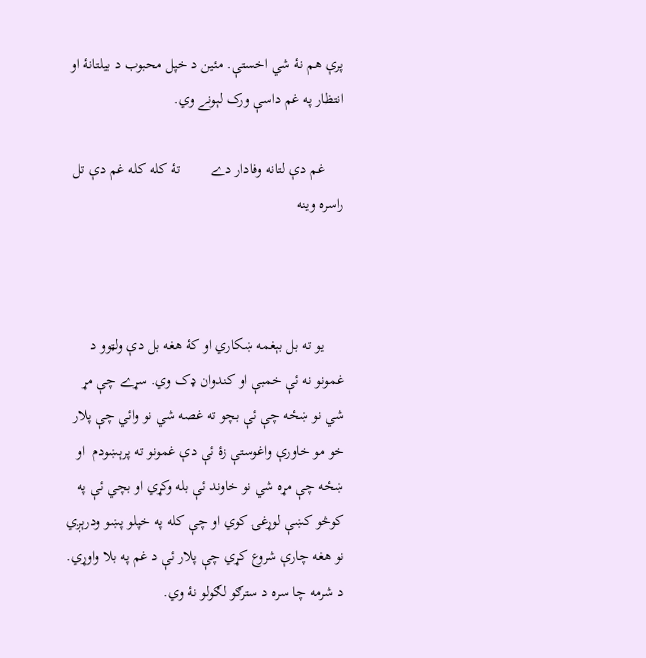پرې هم نۀ شي اخستې. مئين د خپل محبوب د بيلتانۀ او انتظار په غم داسې ورک لېونے وي.

     غم دې لتانه وفادار دے        تۀ کله کله غم دې تل راسره وينه



     يو ته بل بېغمه ښکاري او کۀ هغه بل دې ولټوو د غمونو نه ئې خمبې او کندوان ډک وي. سړے چې مړ شي نو ښځه چې ئې بچو ته غصه شي نو وائي چې پلار خو مو خاورې واغوستې زۀ ئې دې غمونو ته پرېښودم  او ښځه چې مړه شي نو خاوند ئې بله وکړي او بچي ئې په کوڅو کښې لوړغۍ کوي او چې کله په خپلو پښو ودرېږي نو هغه چارې شروع کړي چې پلار ئې د غم په بلا واوړي. د شرمه چا سره د سترګو لګولو نۀ وي.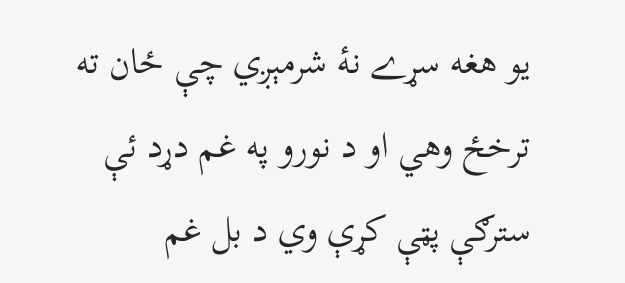يو هغه سړے نۀ شرمېږي چې ځان ته ترخځ وهي او د نورو په غم دړد ئې سترګې پټې کړې وي د بل غم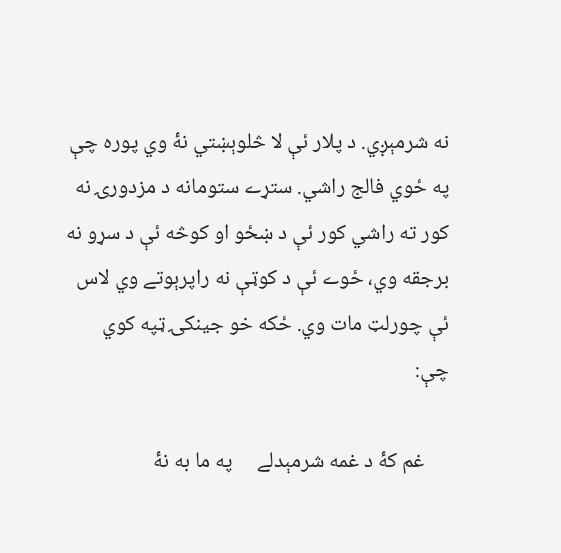نه شرمېږي. د پلار ئې لا څلوېښتي نۀ وي پوره چې په ځوي فالج راشي. ستړے ستومانه د مزدورۍ نه کور ته راشي کور ئې د ښځو او کوڅه ئې د سړو نه برجقه وي، ځوے ئې د کوټې نه راپرېوتے وي لاس ئې چورلټ مات وي. ځکه خو جينکۍ ټپه کوي چې:

     غم کۀ د غمه شرمېدلے     په ما به نۀ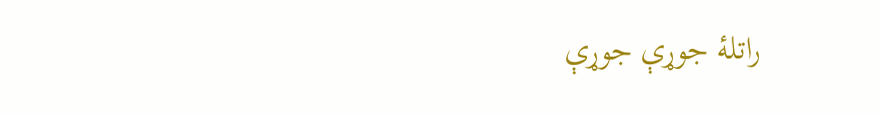راتلۀ جوړې جوړې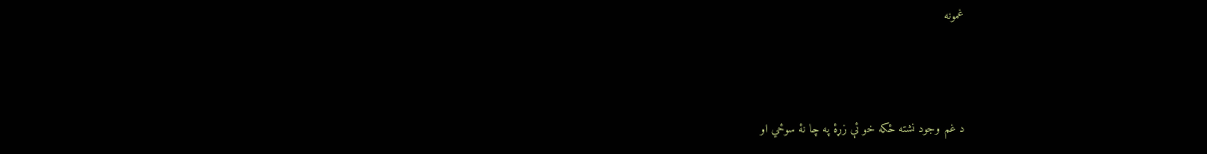غمونه



د غم وجود نشته ځکه خو ئې زړۀ په چا نۀ سوځي او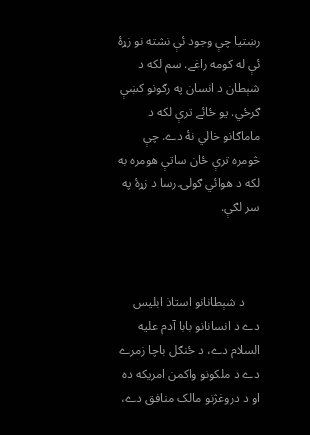رښتيا چې وجود ئې نشته نو زړۀ ئې له کومه راغے. سم لکه د شېطان د انسان په رګونو کښې ګرځي. يو ځائے ترې لکه د ماماګانو خالي نۀ دے. چې څومره ترې ځان ساتې هومره به لکه د هوائي ګولۍ رسا د زړۀ په سر لګې.



     د شېطانانو استاذ ابليس دے د انسانانو بابا آدم عليه السلام دے، د ځنګل باچا زمرے دے د ملکونو واکمن امريکه ده او د دروغژنو مالک منافق دے،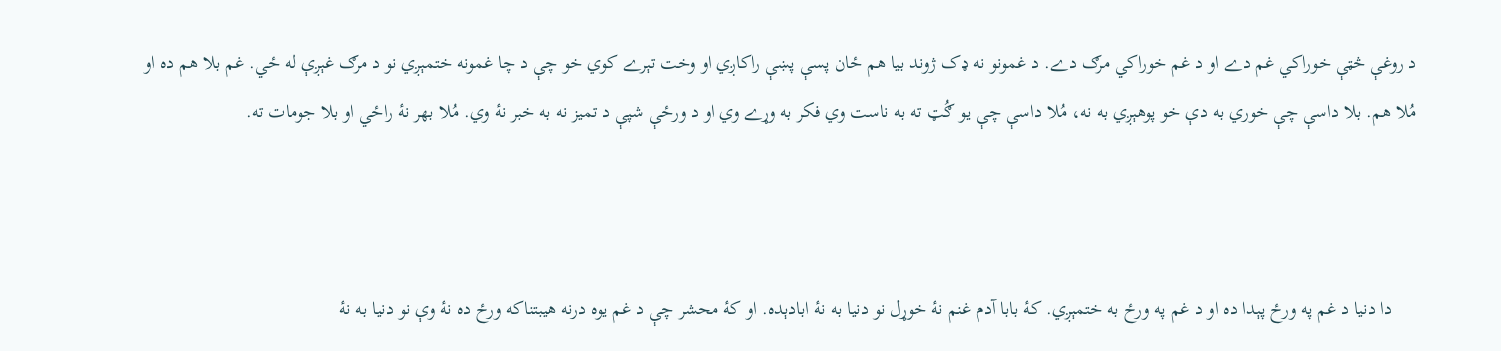د روغې څټې خوراکي غم دے او د غم خوراکي مرګ دے. د غمونو نه ډک ژوند بيا هم ځان پسې پښې راکاږي او وخت تېرے کوي خو چې د چا غمونه ختمېږي نو د مرګ غېږې له ځي. غم بلا هم ده او مُلا هم. بلا داسې چې خوري به دې خو پوهېږي به نه، مُلا داسې چې يو ګُټ ته به ناست وي فکر به وړے وي او د ورځې شپې د تميز نه به خبر نۀ وي. مُلا بهر نۀ راځي او بلا جومات ته.



     دا دنيا د غم په ورځ پېدا ده او د غم په ورځ به ختمېږي. کۀ بابا آدم غنم نۀ خوړل نو دنيا به نۀ ابادېده. او کۀ محشر چې د غم يوه درنه هيبتناکه ورځ ده نۀ وې نو دنيا به نۀ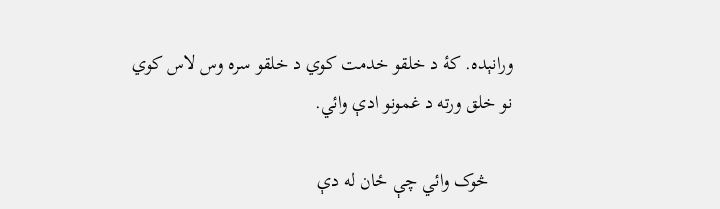ورانېده. کۀ د خلقو خدمت کوي د خلقو سره وس لاس کوي نو خلق ورته د غمونو ادې وائي.

     څوک وائي چې ځان له دې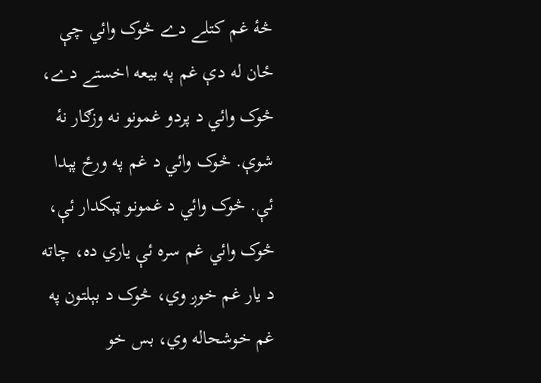څۀ غم کتلے دے څوک وائي چې ځان له دې غم په بيعه اخستے دے، څوک وائي د پردو غمونو نه وزګار نۀ شوې. څوک وائي د غم په ورځ پېدا ئې. څوک وائي د غمونو ټېکدار ئې، څوک وائي غم سره ئې ياري ده، چاته د يار غم خوږ وي، څوک د بېلتون په غم خوشحاله وي، بس خو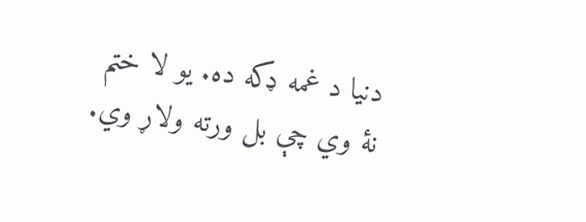دنيا د غمه ډکه ده. يو لا ختم نۀ وي چې بل ورته ولاړ وي.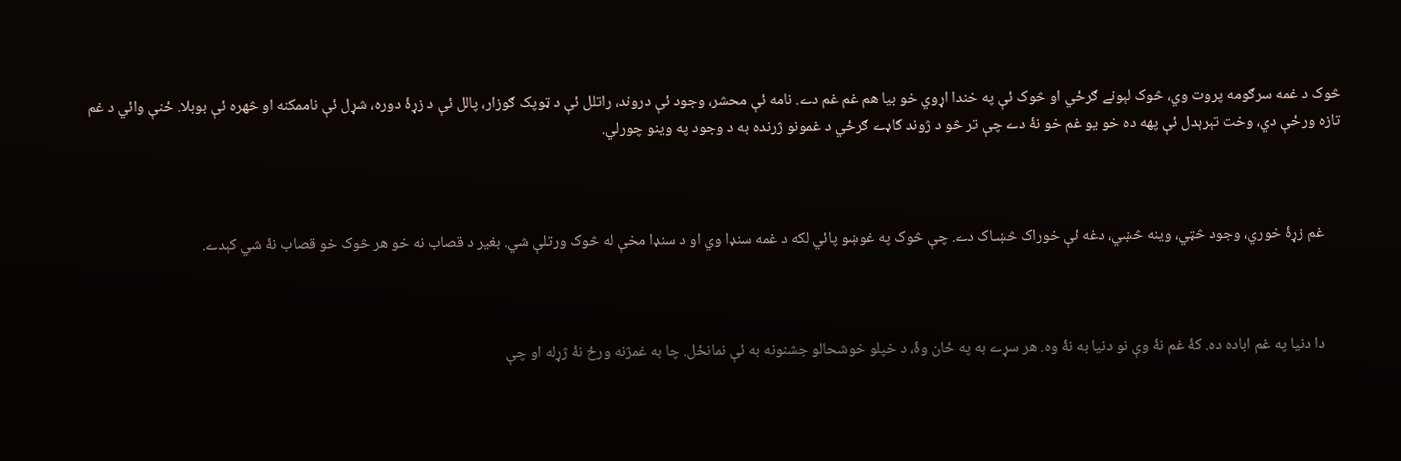څوک د غمه سرګومه پروت وي، څوک لېونے ګرځي او څوک ئې په خندا اړوي خو بيا هم غم غم دے. نامه ئې محشر، وجود ئې دروند، راتلل ئې د ټوپک ګوزار، پالل ئې د زړۀ دوره، شړل ئې ناممکنه او څهره ئې بوبلا. ځنې وائي د غم تازه ورځې دي، وخت تېرېدل ئې پهه ده خو يو غم خو نۀ دے چې تر څو د ژوند ګاډے ګرځي د غمونو ژرنده به د وجود په وينو چورلي.



     غم زړۀ خوري، وجود څټي، وينه څښي، دغه ئې خوراک څښـاک دے. چې څوک په غوښو پائي لکه د غمه سنډا وي او د سنډا مخې له څوک ورتلې شي. بغير د قصاب نه خو هر څوک خو قصاب نۀ شي کېدے.



     دا دنيا په غم اباده ده. کۀ غم نۀ وې نو دنيا به نۀ وه. هر سړے به په ځان وۀ، د خپلو خوشحالو جشنونه به ئې نمانځل. چا به غمژنه ورځ نۀ ژړله او چې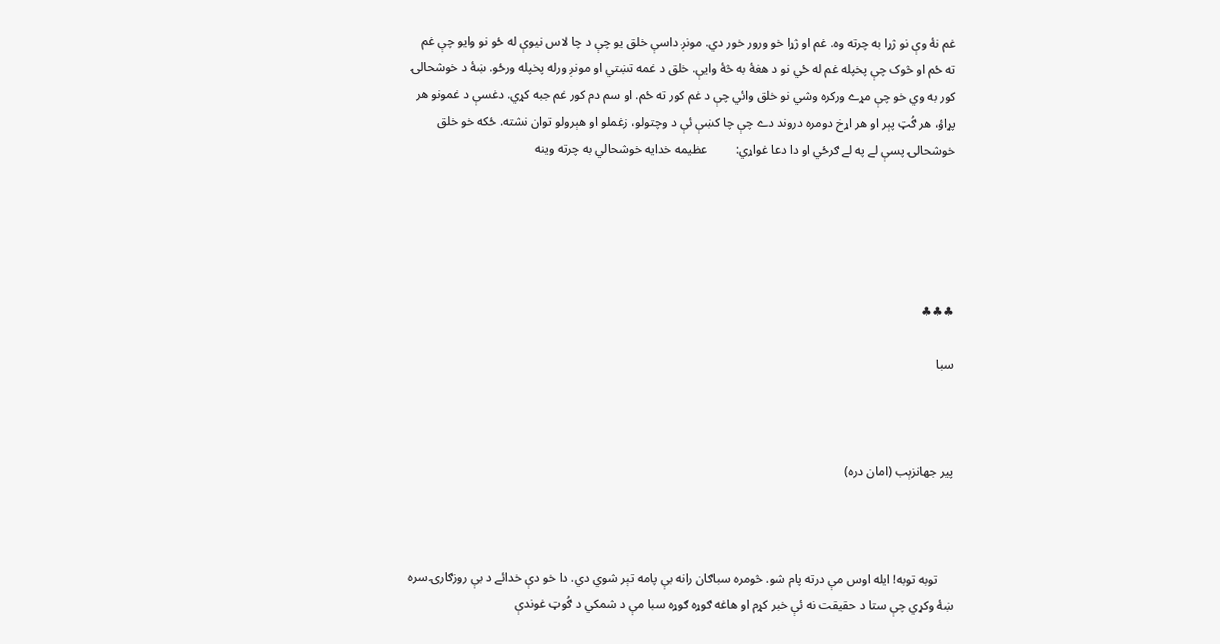غم نۀ وې نو ژړا به چرته وه. غم او ژړا خو ورور خور دي. مونږ داسې خلق يو چې د چا لاس نيوې له ځو نو وايو چې غم ته ځم او څوک چې پخپله غم له ځي نو د هغۀ به څۀ وايې. خلق د غمه تښتي او مونږ ورله پخپله ورځو. ښۀ د خوشحالۍ کور به وي خو چې مړے ورکره وشي نو خلق وائي چې د غم کور ته ځم. او سم دم کور غم جبه کړي. دغسې د غمونو هر پړاؤ، هر ګُټ پېر او هر اړخ دومره دروند دے چې چا کښې ئې د وچتولو، زغملو او هېرولو توان نشته. ځکه خو خلق خوشحالۍ پسې لے په لے ګرځي او دا دعا غواړي:         عظيمه خدايه خوشحالي به چرته وينه





♣♣♣

سبا



پير جهانزېب (امان دره)



     توبه توبه! ايله اوس مې درته پام شو. څومره سباګان رانه بې پامه تېر شوي دي. دا خو دې خدائے د بې روزګارۍ سره ښۀ وکړي چې ستا د حقيقت نه ئې خبر کړم او هاغه ګوړه ګوړه سبا مې د شمکي د ګُوټ غوندې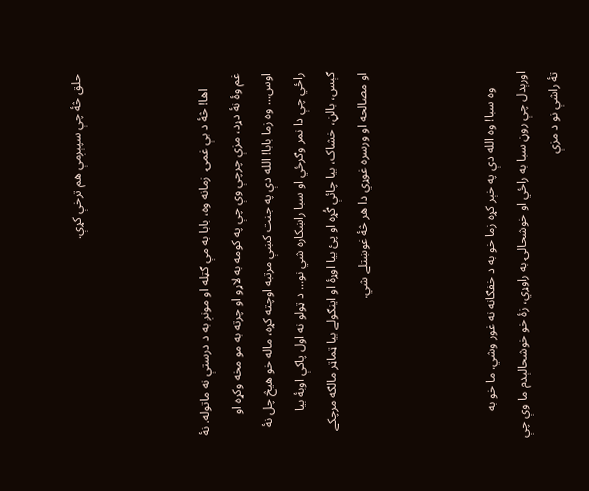حلق څۀ چې سپېږمې هم ترخې کړې.



     اها! څۀ د بې غمۍ  زمانه وه، بابا به مې ګټله او مونږ به د درستې نه ماتوله. نۀ غم وۀ نۀ دړد، مزې چرچې وې چې په کومه به لاړو او چرته به مو مخه وکړه او اوس... وه زما بابا! الله دې په جنت کښې مرتبه اوچته کړه، ماله خو هيڅ چل نۀ راځي چې دا نمر وګرځي او سبا راښکاره شي نو... د ټولو نه اول پاکې اوبۀ بيا ګېس، بالڼ، خشاک، بيا چائې ګُړه او پئ بيا اوړۀ او اينګولے بيا ټماټر مالګه مرچکے او مصالحه او ورسره غوړي دا هر څۀ غوښتلے شي.



     وه سبا! وه الله دې په خېر کړه زما خو به د خفګانه نه غور وشي. ما خو به اورېدل چې روڼ سبا به راځي او خوشحالۍ به راوړي، زۀ خو خوشحالېدم ما وې چې تۀ راشې نو د مزې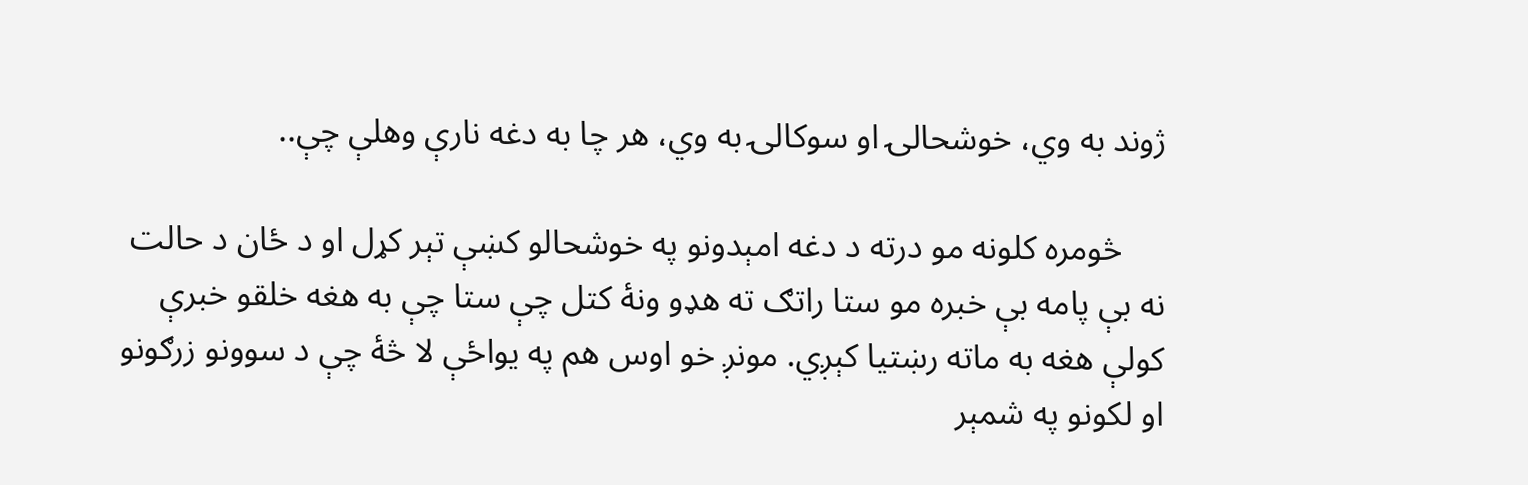ژوند به وي، خوشحالۍ او سوکالۍ به وي، هر چا به دغه نارې وهلې چې..

     څومره کلونه مو درته د دغه امېدونو په خوشحالو کښې تېر کړل او د ځان د حالت نه بې پامه بې خبره مو ستا راتګ ته هډو ونۀ کتل چې ستا چې به هغه خلقو خبرې کولې هغه به ماته رښتيا کېږي. مونږ خو اوس هم په يواځې لا څۀ چې د سوونو زرګونو او لکونو په شمېر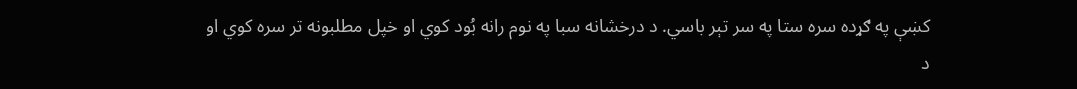کښې په ګړده سره ستا په سر تېر باسي. د درخشانه سبا په نوم رانه بُود کوي او خپل مطلبونه تر سره کوي او د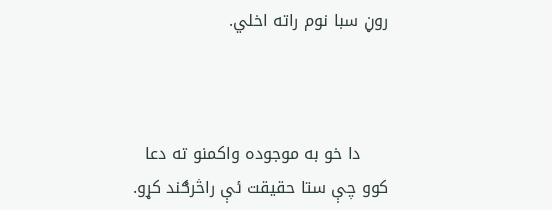روڼ سبا نوم راته اخلي.



     دا خو به موجوده واکمنو ته دعا کوو چې ستا حقيقت ئې راڅرګند کړو.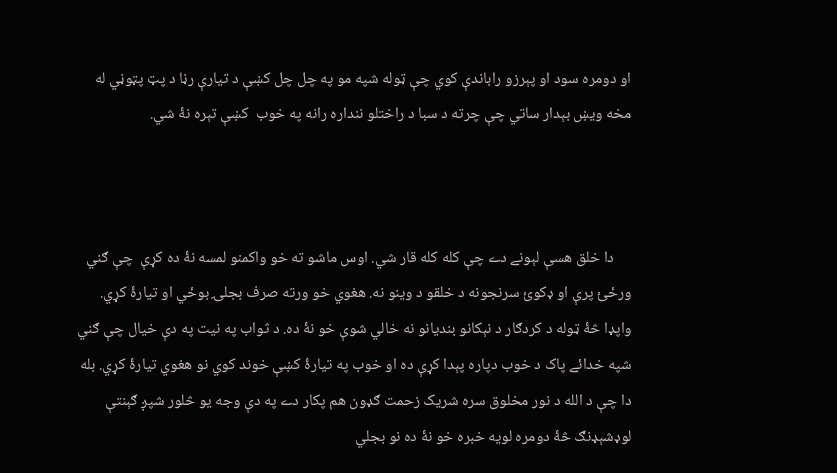او دومره سود او پېرزو راباندې کوي چې ټوله شپه مو په چل چل کښې د تيارې رڼا د پټ پټوڼي له مخه ويښ بېدار ساتي چې چرته د سبا د راختلو ننداره رانه په خوب  کښې تېره نۀ شي.



     دا خلق هسې لېونے دے چې کله کله قار شي. اوس ماشو ته خو واکمنو لمسه نۀ ده کړې  چې ګني ورځئ پرې او ډکوئ سرنجونه د خلقو د وينو نه. هغوي خو ورته صرف بجلۍ بوځي او تيارۀ کړي. واپډا څۀ ټوله د کردګار د نېکانو بنديانو نه خالي شوې خو نۀ ده. د ثواب په نيت په دې خيال چې ګني شپه خدائے پاک د خوب دپاره پېدا کړې ده او خوب په تيارۀ کښې خوند کوي نو هغوي تيارۀ کړي. بله دا چې د الله د نور مخلوق سره شريک زحمت ګډون هم پکار دے په دې وجه يو څلور شپږ ګېنتې لوډشېډنګ څۀ دومره لويه خبره خو نۀ ده نو بجلي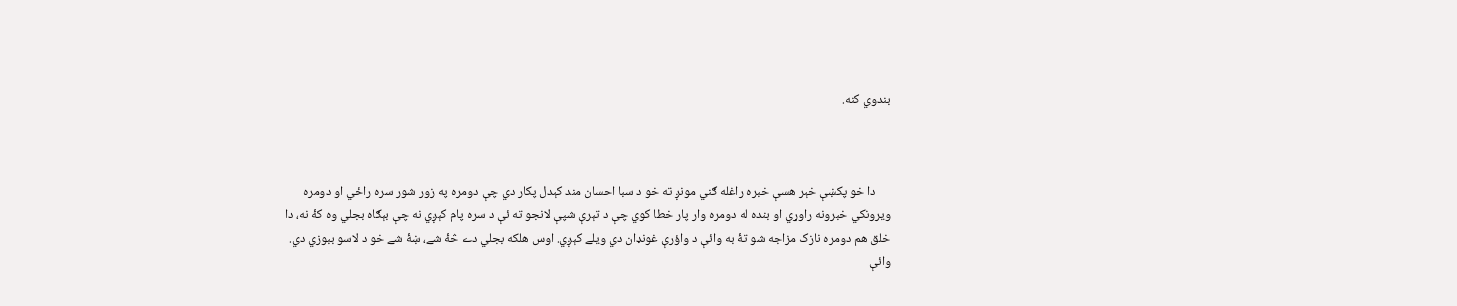بندوي کنه.



     دا خو پکښې خېر هسې خبره راغله ګني مونږ ته خو د سبا احسان مند کېدل پکار دي چې دومره په زور شور سره راځي او دومره ويرونکي خبرونه راوړي او بنده له دومره وار پار خطا کوي چې د تېرې شپې لانجو ته ئې د سره پام کېږي نه چې بېګاه بجلي وه کۀ نه، دا خلق هم دومره نازک مزاجه شو تۀ به وائې د واؤرې غونډان دي ويلے کېږي. اوس هلکه بجلي دے څۀ شے، ښۀ شے خو د لاسو ببوزي دي. وائې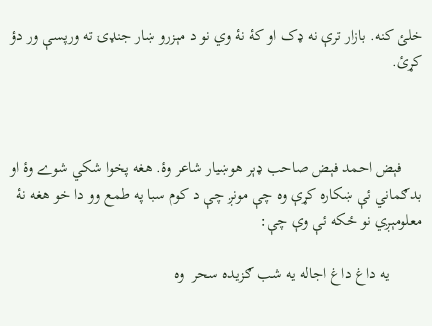خلئ کنه. بازار ترې نه ډک او کۀ نۀ وي نو د مېزرو ښار جنډۍ ته ورپسې ور دؤ کړئ.



     فېض احمد فېض صاحب ډېر هوښيار شاعر وۀ. هغه پخوا شکي شوے وۀ او بدګماني ئې ښکاره کړې وه چې مونږ چې د کوم سبا په طمع وو دا خو هغه نۀ معلومېږي نو ځکه ئې وې چې:

        يه داغ داغ اجاله يه شب ګزيده سحر  وه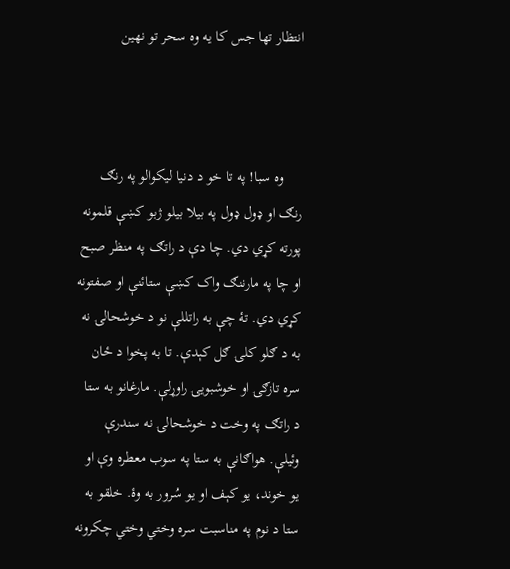انتظار تها جس کا يه وه سحر تو نهين



     وه سبا! په تا خو د دنيا ليکوالو په رنګ رنګ او ډول ډول په بيلا بيلو ژبو کښې قلمونه پورته کړي دي. چا دې د راتګ په منظر صبح او چا په مارننګ واک کښې ستائنې او صفتونه کړي دي. تۀ چې به راتللې نو د خوشحالۍ نه به د ګلو کلۍ ګل کېدې. تا به پخوا د ځان سره تازګۍ او خوشبويۍ راوړلې. مارغانو به ستا د راتګ په وخت د خوشحالۍ نه سندرې وئيلې. هواګانې به ستا په سوب معطره وې او يو خوند، يو کېف او يو سُرور به وۀ. خلقو به ستا د نوم په مناسبت سره وختي وختي چکرونه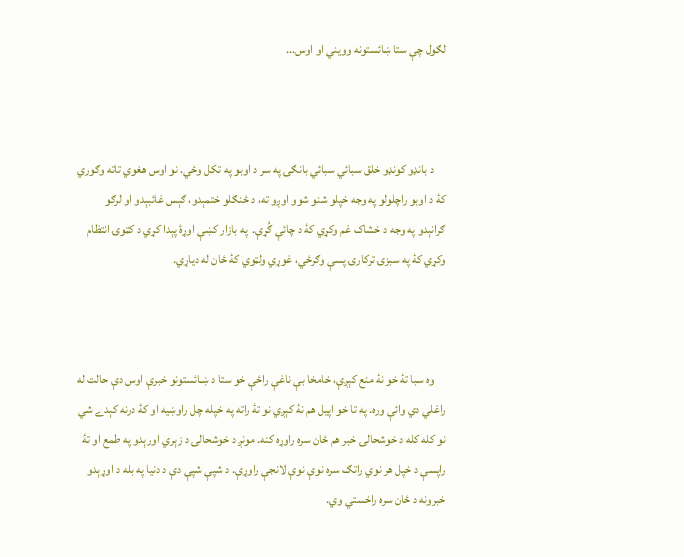لګول چې ستا ښائستونه وويني او اوس...



     د بانډو کونډو خلق سبائي سبائي بانګۍ په سر د اوبو په تکل وځي. نو اوس هغوي تاته وګوري کۀ د اوبو راچلولو په وجه خپلو شنو شوو اوږو ته، د ځنګلو ختمېدو، ګېس غائبېدو او لرګو ګرانېدو په وجه د خشاک غم وکړي کۀ د چائې ګُړې.  په بازار کښې اوړۀ پېدا کړي د کټوۍ انتظام وکړي کۀ په سبزۍ ترکارۍ پسې وګرځي، غوړي ولټوي کۀ ځان له دياړي.



     وه سبا تۀ خو نۀ منع کېږې، خامخا بې ناغې راځې خو ستا د ښـائستونو خبرې اوس دې حالت له راغلي دي وائې وره. په تا خو اپيل هم نۀ کېږي نو تۀ راته په خپله چل راوښيه او کۀ درنه کېدے شي نو کله کله د خوشحالۍ خبر هم ځان سره راوړه کنه. مونږ د خوشحالۍ د زېري اورېدو په طمع او تۀ راپسې د خپل هر نوي راتګ سره نوې نوې لانجې راوړې. د شپې شپې دې د دنيا په بله د اوړېدو خبرونه د ځان سره راخستي وي.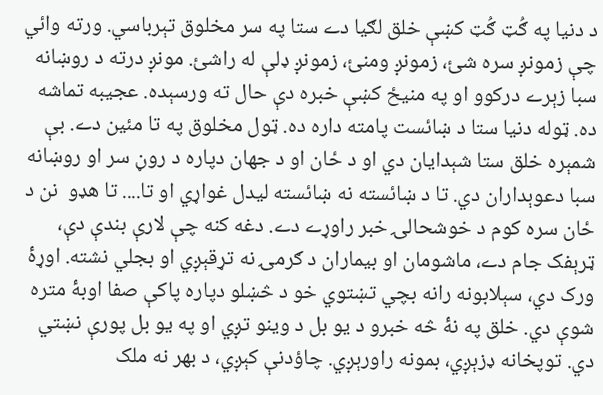د دنيا په ګُټ ګُټ کښې خلق لګيا دے ستا په سر مخلوق تېرباسي. ورته وائي چې زمونږ سره شئ، زمونږ ومنئ، زمونږ ډلې له راشئ. مونږ درته د روښانه سبا زېرے درکوو او په منيځ کښې خبره دې حال ته ورسېده. عجيبه تماشه ده. ټوله دنيا ستا د ښائست پامته داره ده. ټول مخلوق په تا مئين دے. بې شمېره خلق ستا شېدايان دي او د ځان او د جهان دپاره د روڼ سر او روښانه سبا دعوېداران دي. تا د ښائسته نه ښائسته ليدل غواړي او تا.... تا هډو  نن د ځان سره کوم د خوشحالۍ خبر راوړے دے. دغه کنه چې لارې بندې دې، ټرېفک جام دے، ماشومان او بيماران د ګرمۍ نه تړقېږي او بجلي نشته. اوړۀ ورک دي، سېلابونه رانه بچي تښتوي خو د څښلو دپاره پاکې صفا اوبۀ متره شوې دي. خلق په نۀ څه خبرو د يو بل د وينو تږي او په يو بل پورې نښتي دي. توپخانه ډزېږي، بمونه راورېږي. چاؤدنې کېږي، د بهر نه ملک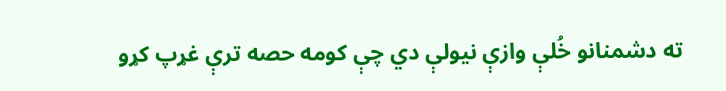ته دشمنانو خُلې وازې نيولې دي چې کومه حصه ترې غړپ کړو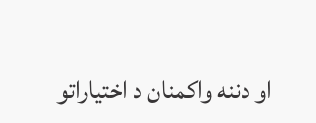او دننه واکمنان د اختياراتو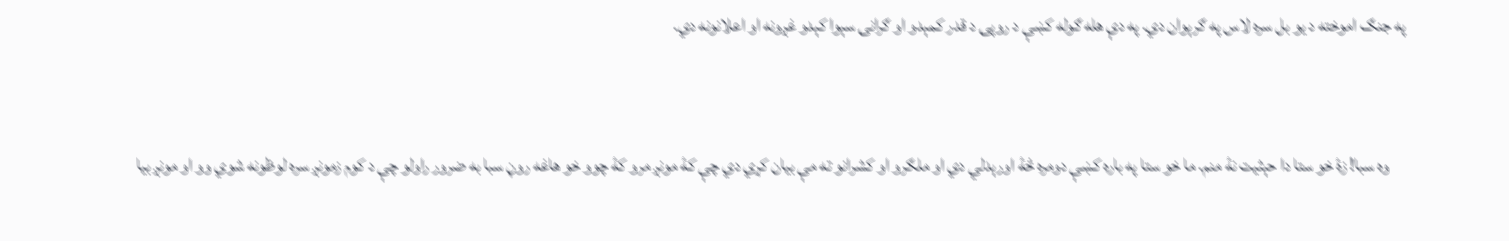په جنګ اموخته د يو بل سره لاس په ګرېوان دي. په دې هله ګوله کښې د روپۍ د قدر کمېدو او ګرانۍ سېوا کېدو غږونه او اعلانونه دي.



     وه سبا! زۀ خو ستا دا حېثيت نۀ منم. ما خو ستا په باره کښې دومره څۀ اورېدلي دي او ملګرو او کشرانو ته مې بيان کړي دي چې کۀ مونږ مرو کۀ چوو خو هاغه روڼ سبا به ضرور راولو چې د کوم زمونږ سره لوظونه شوي وو او مونږ بيا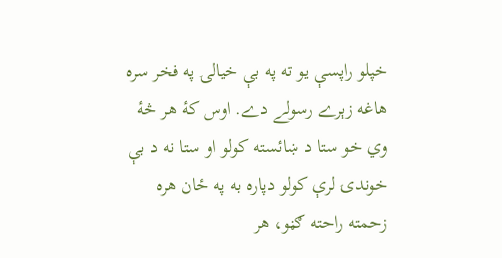خپلو راپسې يو ته په بې خيالۍ په فخر سره هاغه زېرے رسولے دے. اوس کۀ هر څۀ وي خو ستا د ښائسته کولو او ستا نه د بې خوندۍ لرې کولو دپاره به په ځان هره زحمته راحته ګڼو، هر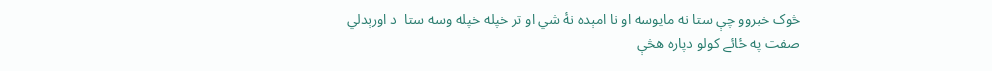څوک خبروو چې ستا نه مايوسه او نا امېده نۀ شي او تر خپله خپله وسه ستا  د اورېدلي صفت په ځائے کولو دپاره هڅې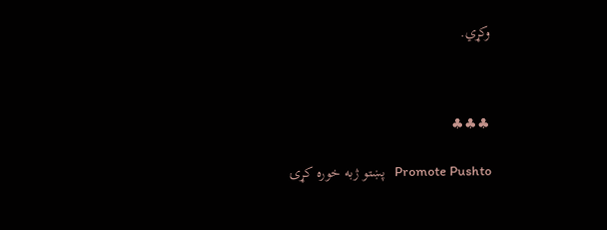وکړي.



♣♣♣

Promote Pushto   پښتو ژبه خوره کړۍ